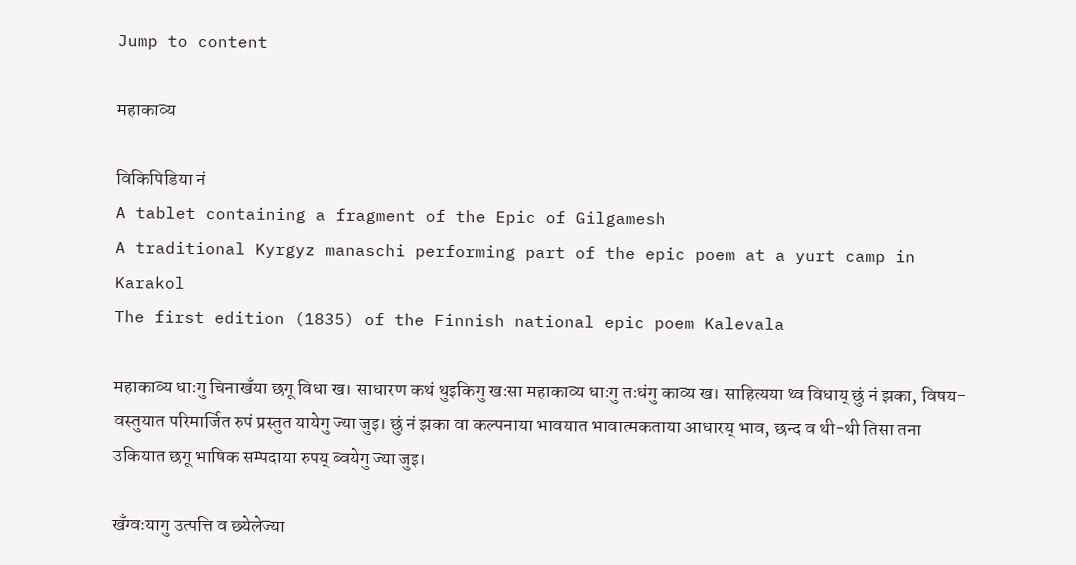Jump to content

महाकाव्य

विकिपिडिया नं
A tablet containing a fragment of the Epic of Gilgamesh
A traditional Kyrgyz manaschi performing part of the epic poem at a yurt camp in Karakol
The first edition (1835) of the Finnish national epic poem Kalevala

महाकाव्य धाःगु चिनाखँया छगू विधा ख। साधारण कथं थुइकिगु खःसा महाकाव्य धाःगु तःधंगु काव्य ख। साहित्यया थ्व विधाय् छुं नं झका, विषय-वस्तुयात परिमार्जित रुपं प्रस्तुत यायेगु ज्या जुइ। छुं नं झका वा कल्पनाया भावयात भावात्मकताया आधारय् भाव, छन्द व थी-थी तिसा तना उकियात छगू भाषिक सम्पदाया रुपय् ब्वयेगु ज्या जुइ।

खँग्वःयागु उत्पत्ति व छ्येलेज्या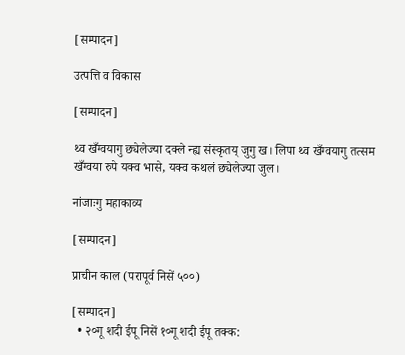[सम्पादन]

उत्पत्ति व विकास

[सम्पादन]

थ्व खँग्वयागु छ्येलेज्या दक्ले न्ह्य संस्कृतय् जुगु ख। लिपा थ्व खँग्वयागु तत्सम खँग्वया रुपे यक्व भासे, यक्व कथलं छ्येलेज्या जुल।

नांजाःगु महाकाव्य

[सम्पादन]

प्राचीन काल (परापूर्व निसें ५००)

[सम्पादन]
  • २०गू शदी ईपू निसें १०गू शदी ईपू तक्क: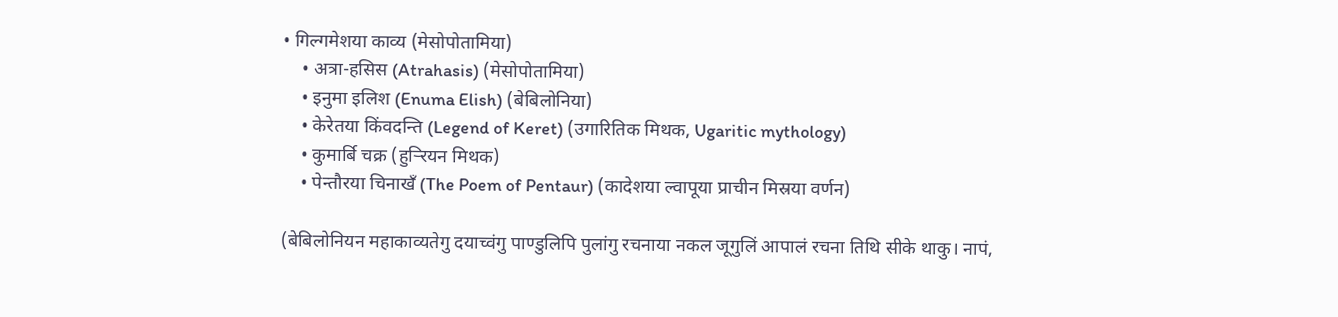• गिल्गमेशया काव्य (मेसोपोतामिया)
    • अत्रा-हसिस (Atrahasis) (मेसोपोतामिया)
    • इनुमा इलिश (Enuma Elish) (बेबिलोनिया)
    • केरेतया किंवदन्ति (Legend of Keret) (उगारितिक मिथक, Ugaritic mythology)
    • कुमार्बि चक्र (हुर्‍रियन मिथक)
    • पेन्तौरया चिनाखँ (The Poem of Pentaur) (कादेशया ल्वापूया प्राचीन मिस्रया वर्णन)

(बेबिलोनियन महाकाव्यतेगु दयाच्वंगु पाण्डुलिपि पुलांगु रचनाया नकल जूगुलिं आपालं रचना तिथि सीके थाकु। नापं,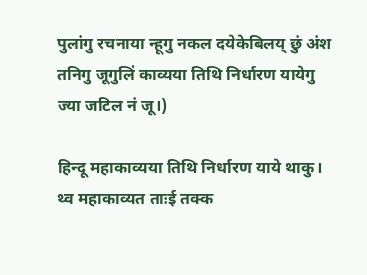पुलांगु रचनाया न्हूगु नकल दयेकेबिलय् छुं अंश तनिगु जूगुलिं काव्यया तिथि निर्धारण यायेगु ज्या जटिल नं जू।)

हिन्दू महाकाव्यया तिथि निर्धारण याये थाकु। थ्व महाकाव्यत ताःई तक्क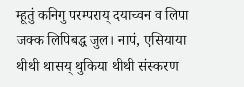म्हूतुं कनिगु परम्पराय् दयाच्वन व लिपा जक्क लिपिबद्ध जुल। नापं, एसियाया थीथी थासय् थुकिया थीथी संस्करण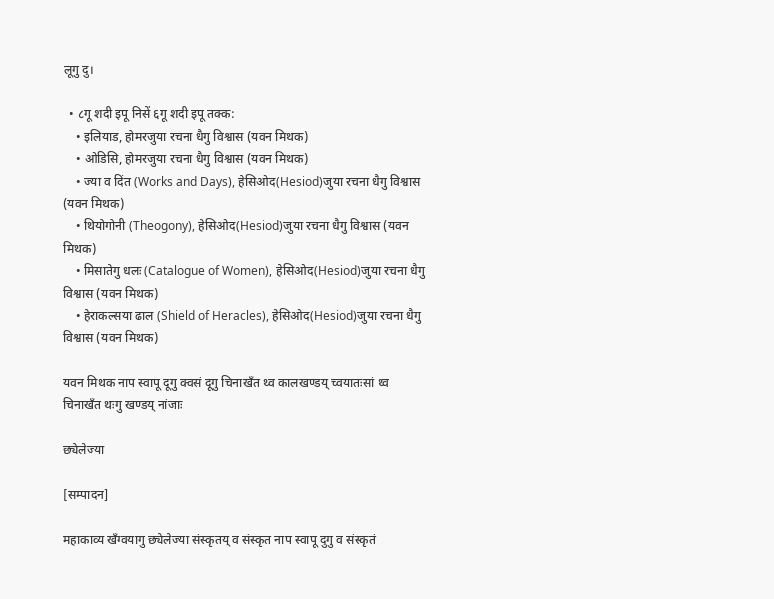लूगु दु।

  • ८गू शदी इपू निसें ६गू शदी इपू तक्क:
    • इलियाड, होमरजुया रचना धैगु विश्वास (यवन मिथक)
    • ओडिसि, होमरजुया रचना धैगु विश्वास (यवन मिथक)
    • ज्या व दिंत (Works and Days), हेसिओद(Hesiod)जुया रचना धैगु विश्वास (यवन मिथक)
    • थियोगोनी (Theogony), हेसिओद(Hesiod)जुया रचना धैगु विश्वास (यवन मिथक)
    • मिसातेगु धलः (Catalogue of Women), हेसिओद(Hesiod)जुया रचना धैगु विश्वास (यवन मिथक)
    • हेराकल्सया ढाल (Shield of Heracles), हेसिओद(Hesiod)जुया रचना धैगु विश्वास (यवन मिथक)

यवन मिथक नाप स्वापू दूगु क्वसं दूगु चिनाखँत थ्व कालखण्डय् च्वयातःसां थ्व चिनाखँत थःगु खण्डय् नांजाः

छ्येलेज्या

[सम्पादन]

महाकाव्य खँग्वयागु छ्येलेज्या संस्कृतय् व संस्कृत नाप स्वापू दुगु व संस्कृतं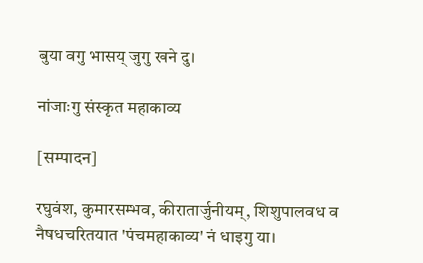बुया वगु भासय् जुगु खने दु।

नांजाःगु संस्कृत महाकाव्य

[सम्पादन]

रघुवंश, कुमारसम्भव, कीरातार्जुनीयम्, शिशुपालवध व नैषधचरितयात 'पंचमहाकाव्य' नं धाइगु या।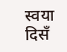स्वया दिसँ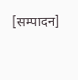[सम्पादन]